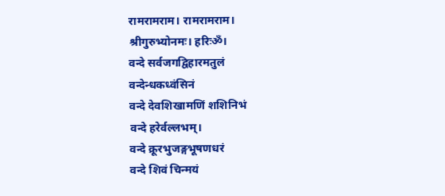रामरामराम। रामरामराम।
श्रीगुरुभ्योनमः। हरिःॐ।
वन्दे सर्वजगद्विहारमतुलं
वन्देन्धकध्वंसिनं
वन्दे देवशिखामणिं शशिनिभं
वन्दे हरेर्वल्लभम्।
वन्दे क्रूरभुजङ्गभूषणधरं
वन्दे शिवं चिन्मयं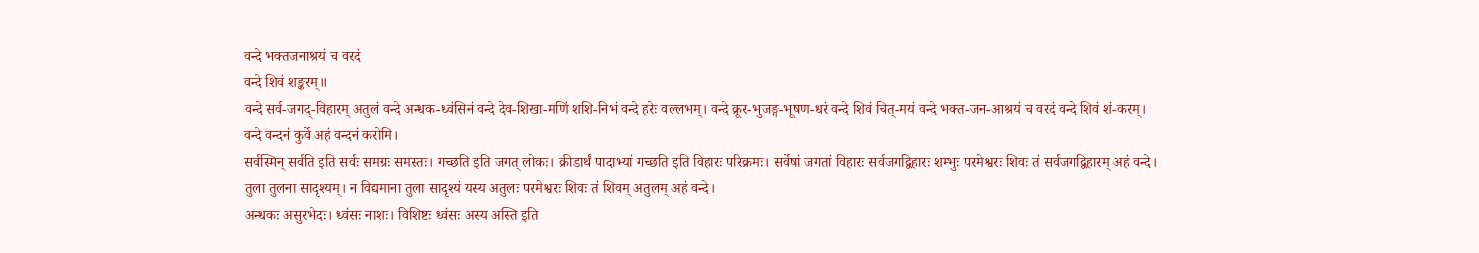वन्दे भक्तजनाश्रयं च वरदं
वन्दे शिवं शङ्करम्॥
वन्दे सर्व-जगद्-विहारम् अतुलं वन्दे अन्धक-ध्वंसिनं वन्दे देव-शिखा-मणिं शशि-निभं वन्दे हरेः वल्लभम्। वन्दे क्रूर-भुजङ्ग-भूषण-धरं वन्दे शिवं चित्-मयं वन्दे भक्त-जन-आश्रयं च वरदं वन्दे शिवं शं-करम्।
वन्दे वन्दनं कुर्वे अहं वन्दनं करोमि।
सर्वस्मिन् सर्वति इति सर्वः समग्रः समस्तः। गच्छति इति जगत् लोकः। क्रीडार्थं पादाभ्यां गच्छति इति विहारः परिक्रमः। सर्वेषां जगतां विहारः सर्वजगद्विहारः शम्भुः परमेश्वरः शिवः तं सर्वजगद्विहारम् अहं वन्दे।
तुला तुलना सादृश्यम्। न विद्यमाना तुला सादृश्यं यस्य अतुलः परमेश्वरः शिवः तं शिवम् अतुलम् अहं वन्दे।
अन्धकः असुरभेदः। ध्वंसः नाशः। विशिष्टः ध्वंसः अस्य अस्ति इति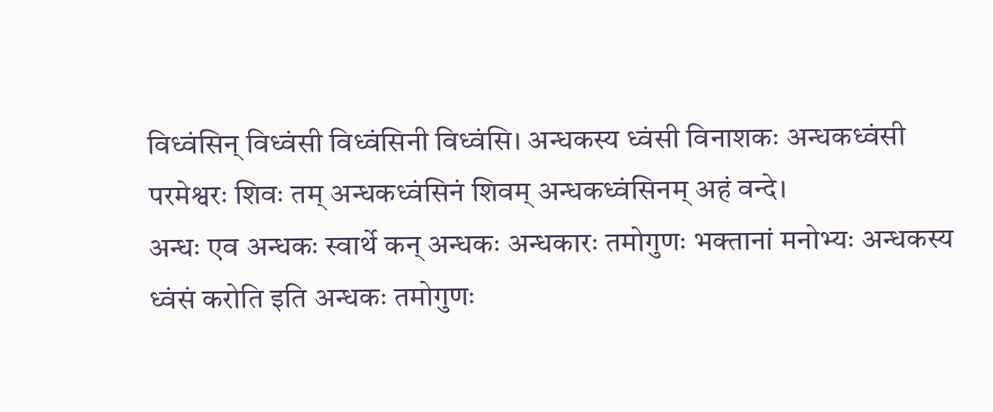विध्वंसिन् विध्वंसी विध्वंसिनी विध्वंसि। अन्धकस्य ध्वंसी विनाशकः अन्धकध्वंसी परमेश्वरः शिवः तम् अन्धकध्वंसिनं शिवम् अन्धकध्वंसिनम् अहं वन्दे।
अन्धः एव अन्धकः स्वार्थे कन् अन्धकः अन्धकारः तमोगुणः भक्तानां मनोभ्यः अन्धकस्य ध्वंसं करोति इति अन्धकः तमोगुणः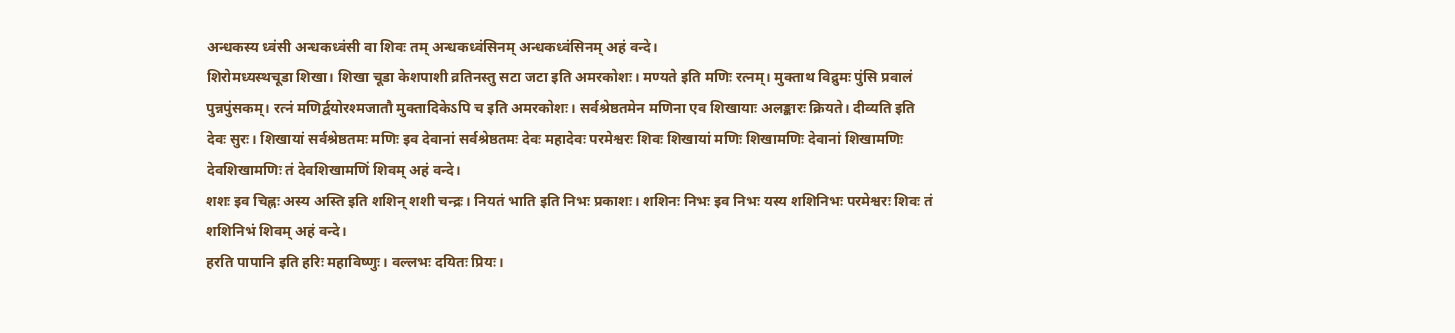अन्धकस्य ध्वंसी अन्धकध्वंसी वा शिवः तम् अन्धकध्वंसिनम् अन्धकध्वंसिनम् अहं वन्दे।
शिरोमध्यस्थचूडा शिखा। शिखा चूडा केशपाशी व्रतिनस्तु सटा जटा इति अमरकोशः। मण्यते इति मणिः रत्नम्। मुक्ताथ विद्रुमः पुंसि प्रवालं पुन्नपुंसकम्। रत्नं मणिर्द्वयोरश्मजातौ मुक्तादिकेऽपि च इति अमरकोशः। सर्वश्रेष्ठतमेन मणिना एव शिखायाः अलङ्कारः क्रियते। दीव्यति इति देवः सुरः। शिखायां सर्वश्रेष्ठतमः मणिः इव देवानां सर्वश्रेष्ठतमः देवः महादेवः परमेश्वरः शिवः शिखायां मणिः शिखामणिः देवानां शिखामणिः देवशिखामणिः तं देवशिखामणिं शिवम् अहं वन्दे।
शशः इव चिह्नः अस्य अस्ति इति शशिन् शशी चन्द्रः। नियतं भाति इति निभः प्रकाशः। शशिनः निभः इव निभः यस्य शशिनिभः परमेश्वरः शिवः तं शशिनिभं शिवम् अहं वन्दे।
हरति पापानि इति हरिः महाविष्णुः। वल्लभः दयितः प्रियः।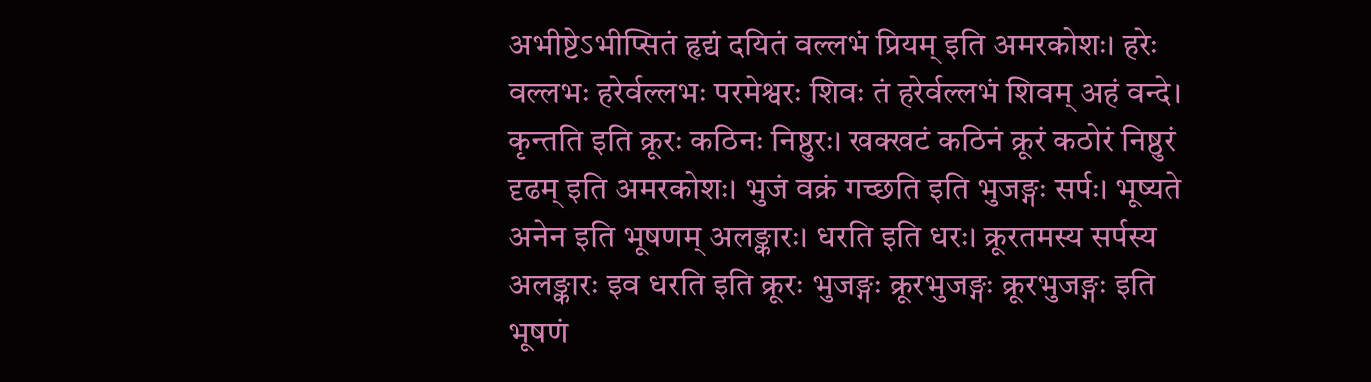अभीष्टेऽभीप्सितं हृद्यं दयितं वल्लभं प्रियम् इति अमरकोशः। हरेः वल्लभः हरेर्वल्लभः परमेश्वरः शिवः तं हरेर्वल्लभं शिवम् अहं वन्दे।
कृन्तति इति क्रूरः कठिनः निष्ठुरः। खक्खटं कठिनं क्रूरं कठोरं निष्ठुरं दृढम् इति अमरकोशः। भुजं वक्रं गच्छति इति भुजङ्गः सर्पः। भूष्यते अनेन इति भूषणम् अलङ्कारः। धरति इति धरः। क्रूरतमस्य सर्पस्य अलङ्कारः इव धरति इति क्रूरः भुजङ्गः क्रूरभुजङ्गः क्रूरभुजङ्गः इति भूषणं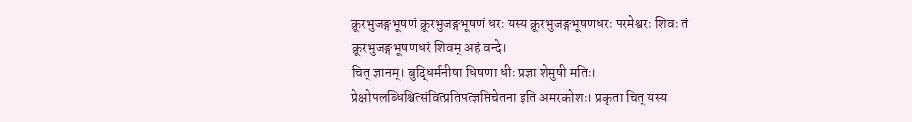क्रूरभुजङ्गभूषणं क्रूरभुजङ्गभूषणं धरः यस्य क्रूरभुजङ्गभूषणधरः परमेश्वरः शिवः तं क्रूरभुजङ्गभूषणधरं शिवम् अहं वन्दे।
चित् ज्ञानम्। बुद्धिर्मनीषा धिषणा धीः प्रज्ञा शेमुषी मतिः। प्रेक्षोपलब्धिश्चित्संवित्प्रतिपत्ज्ञप्तिचेतना इति अमरकोशः। प्रकृता चित् यस्य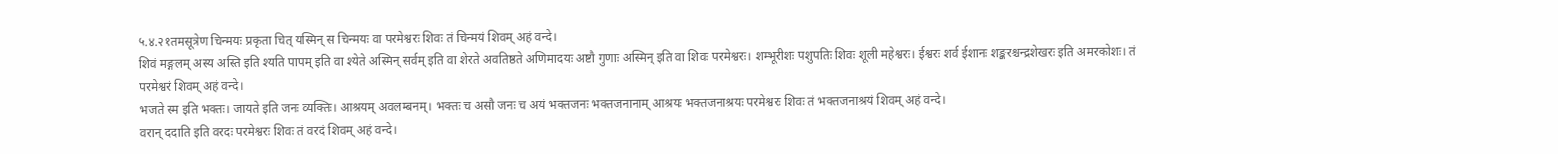५.४.२१तमसूत्रेण चिन्मयः प्रकृता चित् यस्मिन् स चिन्मयः वा परमेश्वरः शिवः तं चिन्मयं शिवम् अहं वन्दे।
शिवं मङ्गलम् अस्य अस्ति इति श्यति पापम् इति वा श्येते अस्मिन् सर्वम् इति वा शेरते अवतिष्ठते अणिमादयः अष्टौ गुणाः अस्मिन् इति वा शिवः परमेश्वरः। शम्भूरीशः पशुपतिः शिवः शूली महेश्वरः। ईश्वरः शर्व ईशानः शङ्करश्चन्द्रशेखरः इति अमरकोशः। तं परमेश्वरं शिवम् अहं वन्दे।
भजते स्म इति भक्तः। जायते इति जनः व्यक्तिः। आश्रयम् अवलम्बनम्। भक्तः च असौ जनः च अयं भक्तजनः भक्तजनानाम् आश्रयः भक्तजनाश्रयः परमेश्वरः शिवः तं भक्तजनाश्रयं शिवम् अहं वन्दे।
वरान् ददाति इति वरदः परमेश्वरः शिवः तं वरदं शिवम् अहं वन्दे।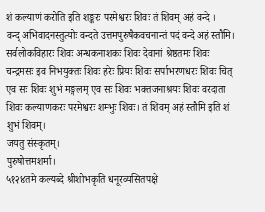शं कल्याणं करोति इति शङ्करः परमेश्वरः शिवः तं शिवम् अहं वन्दे ।
वन्द् अभिवादनस्तुत्योः वन्दते उत्तमपुरुषैकवचनान्तं पदं वन्दे अहं स्तौमि।
सर्वलोकविहारः शिवः अन्धकनाशकः शिवः देवानां श्रेष्ठतमः शिवः चन्द्रमसः इव निभयुक्तः शिवः हरेः प्रियः शिवः सर्पाभरणधरः शिवः चित् एव सः शिवः शुभं मङ्गलम् एव सः शिवः भक्तजनाश्रयः शिवः वरदाता शिवः कल्याणकरः परमेश्वरः शम्भुः शिवः। तं शिवम् अहं स्तौमि इति शं शुभं शिवम्।
जयतु संस्कृतम्।
पुरुषोत्तमशर्मा।
५१२४तमे कल्यब्दे श्रीशोभकृति धनूरव्यसितपक्षे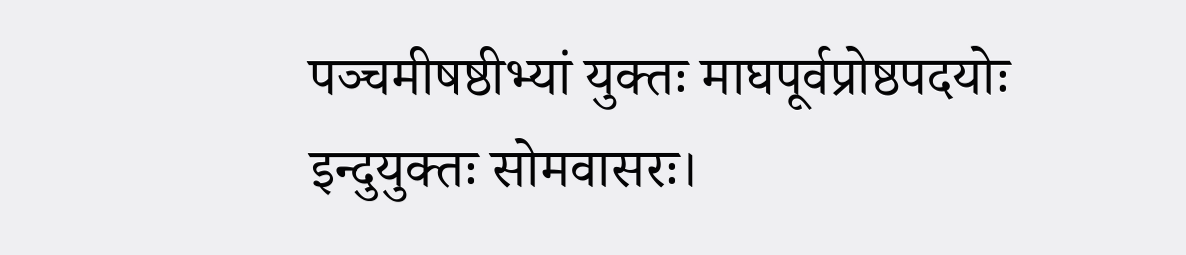पञ्चमीषष्ठीभ्यां युक्तः माघपूर्वप्रोष्ठपदयोः इन्दुयुक्तः सोमवासरः।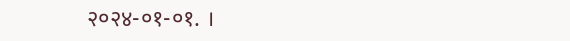२०२४-०१-०१. ।